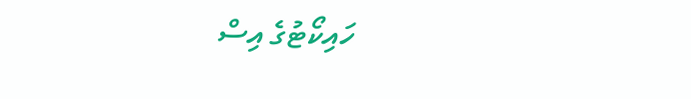ހައިކޯޓުގެ އިސް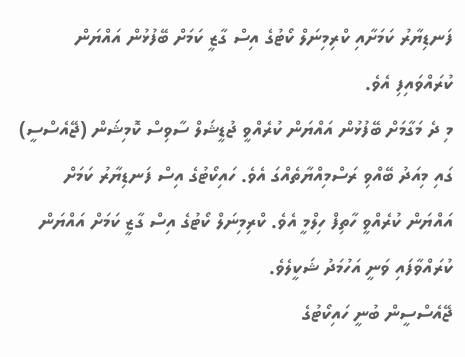ފަނޑިޔާރު ކަމަށާއި ކްރިމިނަލް ކޯޓުގެ އިސް ގާޒީ ކަމަށް ބޭފުޅުން އައްޔަން ކުރައްވައިފި އެވެ.
މި ދެ މަގާމަށް ބޭފުޅުން އައްޔަން ކުރެއްވީ ޖުޑީޝަލް ސާވިސް ކޮމިޝަން (ޖޭއެސްސީ) ގައި މިއަދު ބޭއްވި ރަސްމިއްޔާތެއްގަ އެވެ. ހައިކޯޓުގެ އިސް ފަނޑިޔާރު ކަމަށް އައްޔަން ކުރެއްވީ ހާތިފް ހިލްމީ އެވެ. ކްރިމިނަލް ކޯޓުގެ އިސް ގާޒީ ކަމަށް އައްޔަން ކުރައްވާފައި ވަނީ އަހުމަދު ޝަކީލެވެ.
ޖޭއެސްސީން ބުނީ ހައިކޯޓުގެ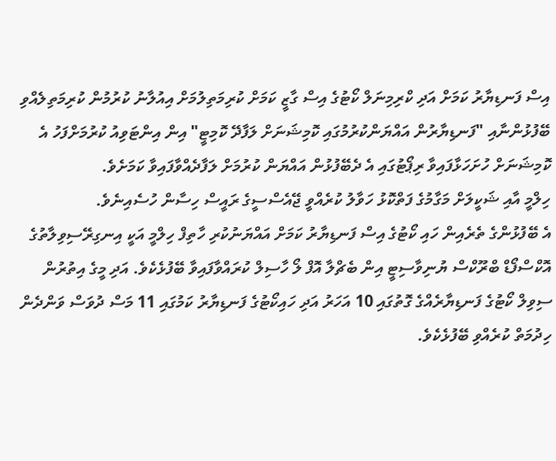އިސް ފަނޑިޔާރު ކަމަށް އަދި ކްރިމިނަލް ކޯޓުގެ އިސް ގާޒީ ކަމަށް ކުރިމަތިލުމަށް އިއުލާނު ކުރުމުން ކުރިމަތިލެއްވި ބޭފުޅުންނާއި "ފަނޑިޔާރުން އައްޔަންކުރުމުގައި ކޮމިޝަނަށް ލަފާދޭ ކޮމިޓީ" އިން އިންޓަވިއު ކުރުމަށްފަހު އެ ކޮމިޝަނަށް ހުށަހަޅާފައިވާ ރިޕޯޓުގައި އެ ދެބޭފުޅުން އައްޔަން ކުރުމަށް ލަފާދެއްވާފައިވާ ކަމަށެވެ.
ހިލްމީ އާއި ޝަކީލަށް މަގާމުގެ ފަތްކޮޅު ހަވާލު ކުރެއްވީ ޖޭއެސްސީގެ ރައީސް ހިސާން ހުސެއިނެވެ.
އެ ބޭފުޅުންގެ ތެރެއިން ހައި ކޯޓުގެ އިސް ފަނޑިޔާރު ކަމަށް އައްޔަނުކުރި ހާތިފް ހިލްމީ އަކީ އިނގިރޭސިވިލާތުގެ އޮކްސްފޯޑް ބްރޫކްސް ޔުނިވާސިޓީ އިން ބެޗްލާ އޮފް ލޯ ހާސިލް ކުރައްވާފައިވާ ބޭފުޅެކެވެ. އަދި މީގެ އިތުރުން ސިވިލް ކޯޓުގެ ފަނޑިޔާރެއްގެ ގޮތުގައި 10 އަހަރު އަދި ހައިކޯޓުގެ ފަނޑިޔާރު ކަމުގައި 11 މަސް ދުވަސް ވަންދެން ހިދުމަތް ކުރެއްވި ބޭފުޅެކެވެ.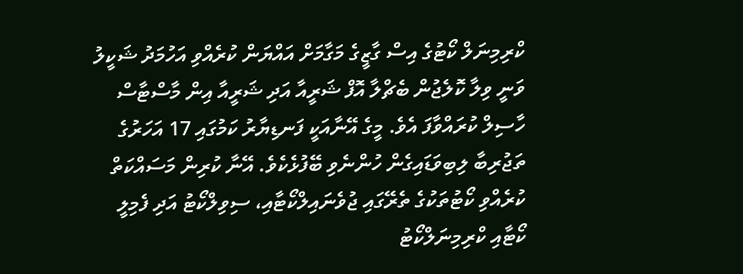ކްރިމިނަލް ކޯޓުގެ އިސް ގާޒީގެ މަގާމަށް އައްޔަން ކުރެއްވި އަހުމަދު ޝަކީލު ވަނީ ވިލާ ކޮލެޖުން ބެޗްލާ އޮފް ޝަރީއާ އަދި ޝަރީއާ އިން މާސްޓާސް ހާސިލް ކުރައްވާފަ އެވެ. މީގެ އޭނާއަކީ ފަނޑިޔާރު ކަމުގައި 17 އަހަރުގެ ތަޖުރިބާ ލިބިވަޑައިގެން ހުންނެވި ބޭފުޅެކެވެ. އޭނާ ކުރިން މަސައްކަތް ކުރެއްވި ކޯޓުތަކުގެ ތެރޭގައި ޖުވެނައިލްކޯޓާއި، ސިވިލްކޯޓު އަދި ފެމިލީ ކޯޓާއި ކްރިމިނަލްކޯޓު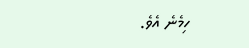ހިމެނެ އެވެ.